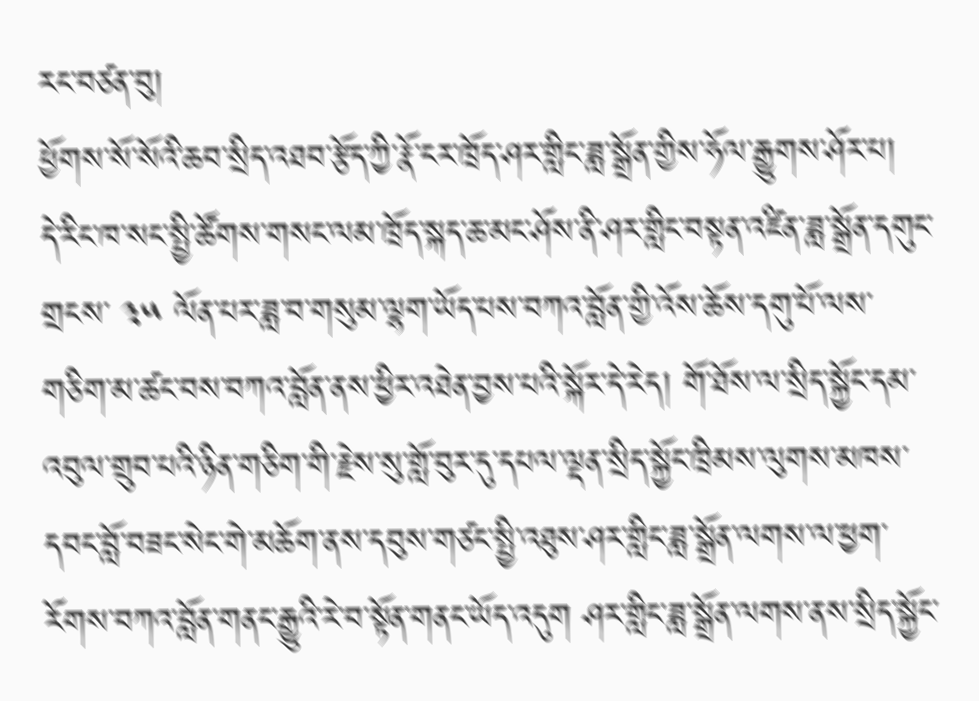རང་བཙན་བུ།
ཕྱོགས་སོ་སོའི་ཆབ་སྲིད་འཐབ་རྩོད་ཀྱི་རྣོ་ངར་ཁྲོད་ཤར་གླིང་ཟླ་སྒྲོན་གྱིས་ཧོལ་རྒྱུགས་ཤོར་པ།
དེ་རིང་ཁ་སང་སྤྱི་ཚོགས་གསང་ལམ་ཁྲོད་སྐད་ཆ་མང་ཤོས་ནི་ཤར་གླིང་བསྟན་འཛིན་ཟླ་སྒྲོན་དགུང་གྲངས་ ༣༥ ལོན་པར་ཟླ་བ་གསུམ་ལྷག་ཡོད་པས་བཀའ་བློན་གྱི་འོས་ཆོས་དགུ་པོ་ལས་གཅིག་མ་ཚང་བས་བཀའ་བློན་ནས་ཕྱིར་འཐེན་བྱས་པའི་སྐོར་དེ་རེད། གོ་ཐོས་ལ་སྲིད་སྐྱོང་དམ་འབུལ་གྲུབ་པའི་ཉིན་གཅིག་གི་རྗེས་སུ་གློ་བུར་དུ་དཔལ་ལྡན་སྲིད་སྐྱོང་ཁྲིམས་ལུགས་མཁས་དབང་བློ་བཟང་སེང་གེ་མཆོག་ནས་དབུས་གཙང་སྤྱི་འཐུས་ཤར་གླིང་ཟླ་སྒྲོན་ལགས་ལ་ཕྱག་རོགས་བཀའ་བློན་གནང་རྒྱུའི་རེ་བ་སྟོན་གནང་ཡོད་འདུག ཤར་གླིང་ཟླ་སྒྲོན་ལགས་ནས་སྲིད་སྐྱོང་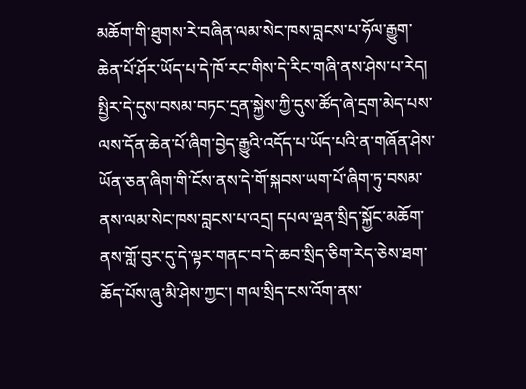མཆོག་གི་ཐུགས་རེ་བཞིན་ལམ་སེང་ཁས་བླངས་པ་ཧོལ་རྒྱུག་ཆེན་པོ་ཤོར་ཡོད་པ་དེ་ཁོ་རང་གིས་དེ་རིང་གཞི་ནས་ཤེས་པ་རེད།
སྤྱིར་དེ་དུས་བསམ་བཏང་དྲན་སྐྱེས་ཀྱི་དུས་ཚོད་ཞེ་དྲག་མེད་པས་ལས་དོན་ཆེན་པོ་ཞིག་བྱེད་རྒྱུའི་འདོད་པ་ཡོད་པའི་ན་གཞོན་ཤེས་ཡོན་ཅན་ཞིག་གི་ངོས་ནས་དེ་གོ་སྐབས་ཡག་པོ་ཞིག་ཏུ་བསམ་ནས་ལམ་སེང་ཁས་བླངས་པ་འདྲ། དཔལ་ལྡན་སྲིད་སྐྱོང་མཆོག་ནས་གློ་བུར་དུ་དེ་ལྟར་གནང་བ་དེ་ཆབ་སྲིད་ཅིག་རེད་ཅེས་ཐག་ཆོད་པོས་ཞུ་མི་ཤེས་ཀྱང་། གལ་སྲིད་ངས་འོག་ནས་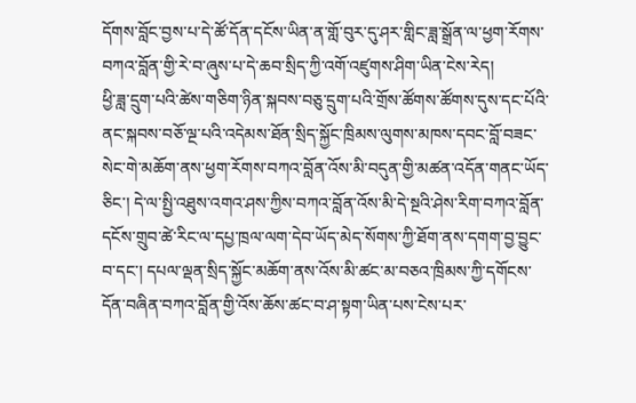དོགས་བློང་བྱས་པ་དེ་ཚོ་དོན་དངོས་ཡིན་ན་གློ་བུར་དུ་ཤར་གླིང་ཟླ་སྒྲོན་ལ་ཕྱག་རོགས་བཀའ་བློན་གྱི་རེ་བ་ཞུས་པ་དེ་ཆབ་སྲིད་ཀྱི་འགོ་འཛུགས་ཤིག་ཡིན་ངེས་རེད།
ཕྱི་ཟླ་དྲུག་པའི་ཚེས་གཅིག་ཉིན་སྐབས་བཅུ་དྲུག་པའི་གྲོས་ཚོགས་ཚོགས་དུས་དང་པོའི་ནང་སྐབས་བཅོ་ལྔ་པའི་འདེམས་ཐོན་སྲིད་སྐྱོང་ཁྲིམས་ལུགས་མཁས་དབང་བློ་བཟང་སེང་གེ་མཆོག་ནས་ཕྱག་རོགས་བཀའ་བློན་འོས་མི་བདུན་གྱི་མཚན་འདོན་གནང་ཡོད་ཅིང་། དེ་ལ་སྤྱི་འཐུས་འགའ་ཤས་ཀྱིས་བཀའ་བློན་འོས་མི་དེ་སྔའི་ཤེས་རིག་བཀའ་བློན་དངོས་གྲུབ་ཚེ་རིང་ལ་དཔྱ་ཁྲལ་ལག་དེབ་ཡོད་མེད་སོགས་ཀྱི་ཐོག་ནས་དགག་བྱ་བྱུང་བ་དང་། དཔལ་ལྡན་སྲིད་སྐྱོང་མཆོག་ནས་འོས་མི་ཚང་མ་བཅའ་ཁྲིམས་ཀྱི་དགོངས་དོན་བཞིན་བཀའ་བློན་གྱི་འོས་ཆོས་ཚང་བ་ཤ་སྟག་ཡིན་པས་ངེས་པར་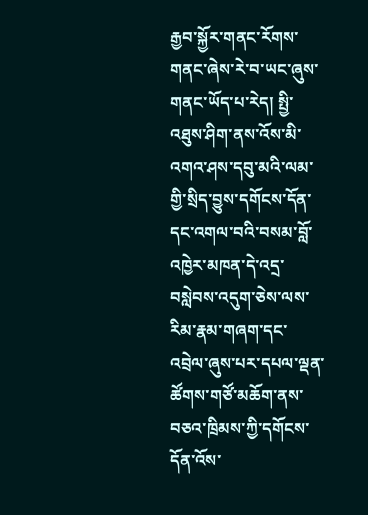རྒྱབ་སྐྱོར་གནང་རོགས་གནང་ཞེས་རེ་བ་ཡང་ཞུས་གནང་ཡོད་པ་རེད། སྤྱི་འཐུས་ཤིག་ནས་འོས་མི་འགའ་ཤས་དབུ་མའི་ལམ་གྱི་སྲིད་བྱུས་དགོངས་དོན་དང་འགལ་བའི་བསམ་བློ་འཁྱེར་མཁན་དེ་འདྲ་བསླེབས་འདུག་ཅེས་ལས་རིམ་རྣམ་གཞག་དང་འབྲེལ་ཞུས་པར་དཔལ་ལྡན་ཚོགས་གཙོ་མཆོག་ནས་བཅའ་ཁྲིམས་ཀྱི་དགོངས་དོན་འོས་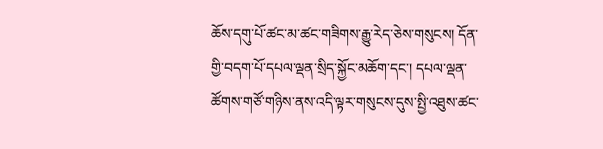ཆོས་དགུ་པོ་ཚང་མ་ཚང་གཟིགས་རྒྱུ་རེད་ཅེས་གསུངས། དོན་གྱི་བདག་པོ་དཔལ་ལྡན་སྲིད་སྐྱོང་མཆོག་དང་། དཔལ་ལྡན་ཚོགས་གཙོ་གཉིས་ནས་འདི་ལྟར་གསུངས་དུས་སྤྱི་འཐུས་ཚང་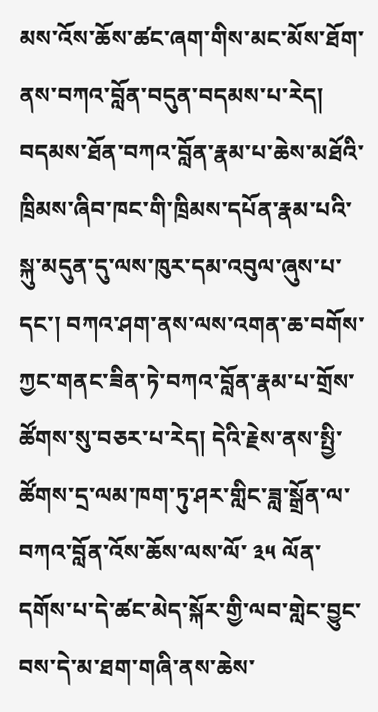མས་འོས་ཆོས་ཚང་ཞག་གིས་མང་མོས་ཐོག་ནས་བཀའ་བློན་བདུན་བདམས་པ་རེད།
བདམས་ཐོན་བཀའ་བློན་རྣམ་པ་ཆེས་མཐོའི་ཁྲིམས་ཞིབ་ཁང་གི་ཁྲིམས་དཔོན་རྣམ་པའི་སྐུ་མདུན་དུ་ལས་ཁུར་དམ་འབུལ་ཞུས་པ་དང་། བཀའ་ཤག་ནས་ལས་འགན་ཆ་བགོས་ཀྱང་གནང་ཟིན་ཏེ་བཀའ་བློན་རྣམ་པ་གྲོས་ཚོགས་སུ་བཅར་པ་རེད། དེའི་རྗེས་ནས་སྤྱི་ཚོགས་དྲ་ལམ་ཁག་ཏུ་ཤར་གླིང་ཟླ་སྒྲོན་ལ་བཀའ་བློན་འོས་ཆོས་ལས་ལོ་ ༣༥ ལོན་དགོས་པ་དེ་ཚང་མེད་སྐོར་གྱི་ལབ་གླེང་བྱུང་བས་དེ་མ་ཐག་གཞི་ནས་ཆེས་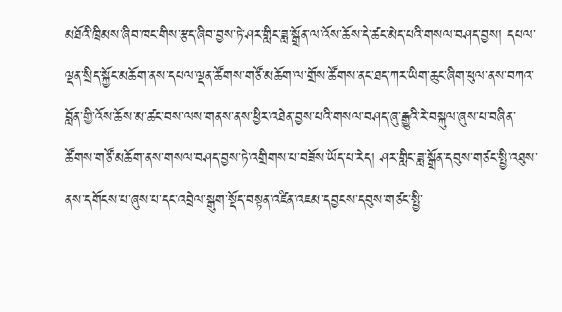མཐོའི་ཁྲིམས་ཞིབ་ཁང་གིས་རྩད་ཞིབ་བྱས་ཏེ་ཤར་གླིང་ཟླ་སྒྲོན་ལ་འོས་ཆོས་དེ་ཚང་མེད་པའི་གསལ་བཤད་བྱས། དཔལ་ལྡན་སྲིད་སྐྱོང་མཆོག་ནས་དཔལ་ལྡན་ཚོགས་གཙོ་མཆོག་ལ་གྲོས་ཚོགས་ནང་ཐད་ཀར་ཡིག་ཆུང་ཞིག་ཕུལ་ནས་བཀའ་བློན་གྱི་འོས་ཆོས་མ་ཚང་བས་ལས་གནས་ནས་ཕྱིར་འཐེན་བྱས་པའི་གསལ་བཤད་ཞུ་རྒྱུའི་རེ་བསྐུལ་ཞུས་པ་བཞིན་ཚོགས་གཙོ་མཆོག་ནས་གསལ་བཤད་བྱས་ཏེ་འགྲིགས་པ་བཟོས་ཡོད་པ་རེད། ཤར་གླིང་ཟླ་སྒྲོན་དབུས་གཙང་སྤྱི་འཐུས་ནས་དགོངས་པ་ཞུས་པ་དང་འབྲེལ་སྒུག་སྡོད་བསྟན་འཛིན་འཇམ་དབྱངས་དབུས་གཙང་སྤྱི་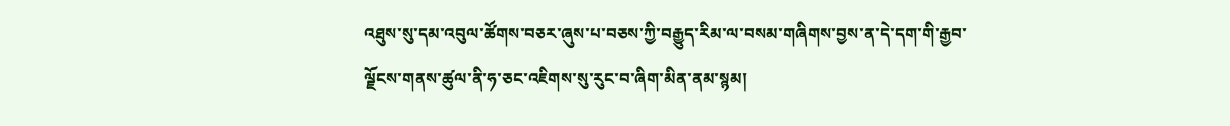འཐུས་སུ་དམ་འབུལ་ཚོགས་བཅར་ཞུས་པ་བཅས་ཀྱི་བརྒྱུད་རིམ་ལ་བསམ་གཞིགས་བྱས་ན་དེ་དག་གི་རྒྱབ་ལྗོངས་གནས་ཚུལ་ནི་ཧ་ཅང་འཇིགས་སུ་རུང་བ་ཞིག་མིན་ནམ་སྙམ།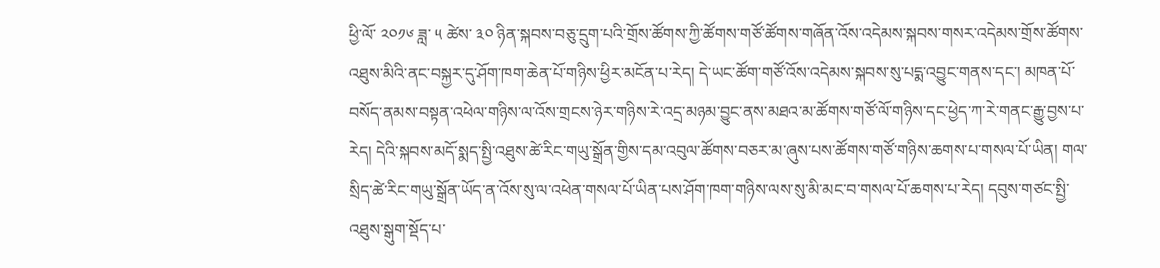ཕྱི་ལོ་ ༢༠༡༦ ཟླ་ ༥ ཚེས་ ༣༠ ཉིན་སྐབས་བཅུ་དྲུག་པའི་གྲོས་ཚོགས་ཀྱི་ཚོགས་གཙོ་ཚོགས་གཞོན་འོས་འདེམས་སྐབས་གསར་འདེམས་གྲོས་ཚོགས་འཐུས་མིའི་ནང་བསྐྱར་དུ་ཤོག་ཁག་ཆེན་པོ་གཉིས་ཕྱིར་མངོན་པ་རེད། དེ་ཡང་ཚོག་གཙོ་འོས་འདེམས་སྐབས་སུ་པདྨ་འབྱུང་གནས་དང་། མཁན་པོ་བསོད་ནམས་བསྟན་འཕེལ་གཉིས་ལ་འོས་གྲངས་ཉེར་གཉིས་རེ་འདྲ་མཉམ་བྱུང་ནས་མཐའ་མ་ཚོགས་གཙོ་ལོ་གཉིས་དང་ཕྱེད་ཀ་རེ་གནང་རྒྱུ་བྱས་པ་རེད། དེའི་སྐབས་མདོ་སྨད་སྤྱི་འཐུས་ཚེ་རིང་གཡུ་སྒྲོན་གྱིས་དམ་འབུལ་ཚོགས་བཅར་མ་ཞུས་པས་ཚོགས་གཙོ་གཉིས་ཆགས་པ་གསལ་པོ་ཡིན། གལ་སྲིད་ཚེ་རིང་གཡུ་སྒྲོན་ཡོད་ན་འོས་སུ་ལ་འཕེན་གསལ་པོ་ཡིན་པས་ཤོག་ཁག་གཉིས་ལས་སུ་མི་མང་བ་གསལ་པོ་ཆགས་པ་རེད། དབུས་གཙང་སྤྱི་འཐུས་སྒུག་སྡོད་པ་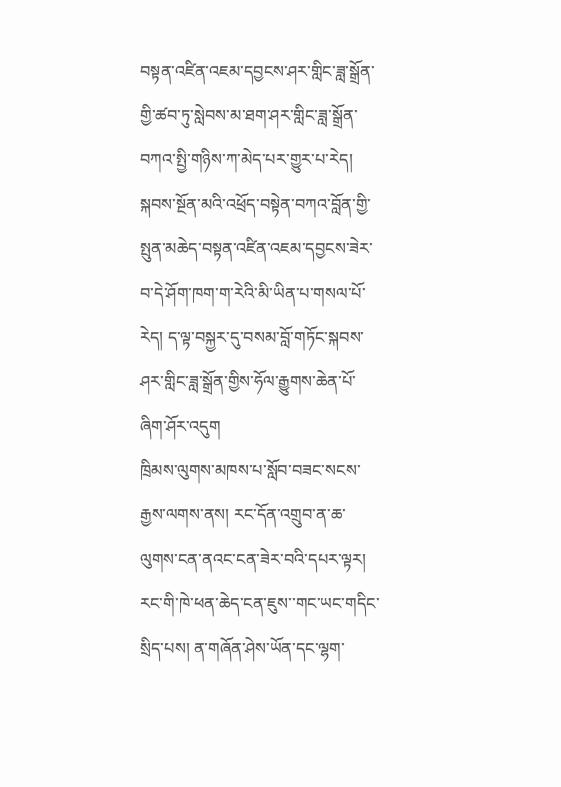བསྟན་འཛིན་འཇམ་དབྱངས་ཤར་གླིང་ཟླ་སྒྲོན་གྱི་ཚབ་ཏུ་སླེབས་མ་ཐག་ཤར་གླིང་ཟླ་སྒྲོན་བཀའ་སྤྱི་གཉིས་ཀ་མེད་པར་གྱུར་པ་རེད། སྐབས་སྔོན་མའི་འཕྲོད་བསྟེན་བཀའ་བློན་གྱི་སྤུན་མཆེད་བསྟན་འཛིན་འཇམ་དབྱངས་ཟེར་བ་དེ་ཤོག་ཁག་ག་རེའི་མི་ཡིན་པ་གསལ་པོ་རེད། ད་ལྟ་བསྐྱར་དུ་བསམ་བློ་གཏོང་སྐབས་ཤར་གླིང་ཟླ་སྒྲོན་གྱིས་ཧོལ་རྒྱུགས་ཆེན་པོ་ཞིག་ཤོར་འདུག
ཁྲིམས་ལུགས་མཁས་པ་སློབ་བཟང་སངས་རྒྱས་ལགས་ནས། རང་དོན་འགྲུབ་ན་ཆ་ལུགས་ངན་ནའང་ངན་ཟེར་བའི་དཔར་ལྟར། རང་གི་ཁེ་ཕན་ཆེད་ངན་ཇུས་་གང་ཡང་གདིང་སྲིད་པས། ན་གཞོན་ཤེས་ཡོན་དང་ལྷག་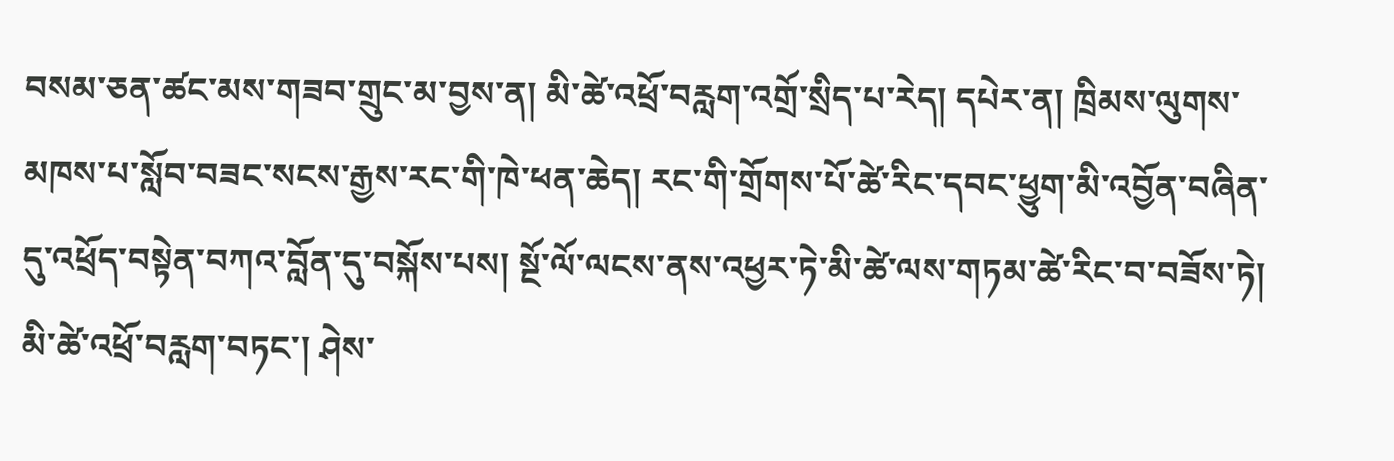བསམ་ཅན་ཚང་མས་གཟབ་གྲུང་མ་བྱས་ན། མི་ཚེ་འཕྲོ་བརླག་འགྲོ་སྲིད་པ་རེད། དཔེར་ན། ཁྲིམས་ལུགས་མཁས་པ་སློབ་བཟང་སངས་རྒྱས་རང་གི་ཁེ་ཕན་ཆེད། རང་གི་གྲོགས་པོ་ཚེ་རིང་དབང་ཕྱུག་མི་འབྱོན་བཞིན་དུ་འཕྲོད་བསྟེན་བཀའ་བློན་དུ་བསྐོས་པས། སྔོ་ལོ་ལངས་ནས་འཕྱར་ཏེ་མི་ཚེ་ལས་གཏམ་ཚེ་རིང་བ་བཟོས་ཏེ། མི་ཚེ་འཕྲོ་བརླག་བཏང་། ཤེས་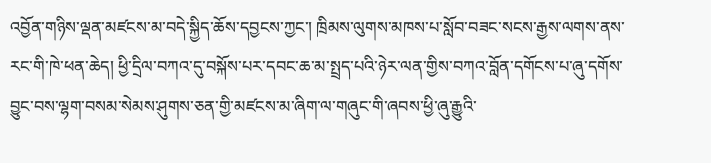འབྱོན་གཉིས་ལྡན་མཛངས་མ་བདེ་སྐྱིད་ཆོས་དབྱངས་ཀྱང་། ཁྲིམས་ལུགས་མཁས་པ་སློབ་བཟང་སངས་རྒྱས་ལགས་ནས་རང་གི་ཁེ་ཕན་ཆེད། ཕྱི་དྲིལ་བཀའ་དུ་བསྐོས་པར་དབང་ཆ་མ་སྤྲད་པའི་ཉེར་ལན་གྱིས་བཀའ་བློན་དགོངས་པ་ཞུ་དགོས་བྱུང་བས་ལྷག་བསམ་སེམས་ཤུགས་ཅན་གྱི་མཛངས་མ་ཞིག་ལ་གཞུང་གི་ཞབས་ཕྱི་ཞུ་རྒྱུའི་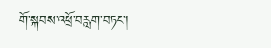གོ་སྐབས་འཕྲོ་བརླག་བཏང་།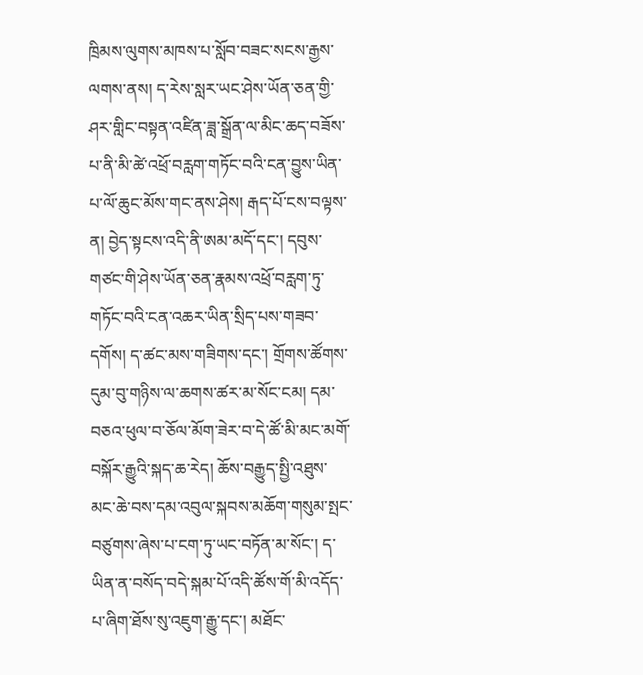ཁྲིམས་ལུགས་མཁས་པ་སློབ་བཟང་སངས་རྒྱས་ལགས་ནས། ད་རེས་སླར་ཡང་ཤེས་ཡོན་ཅན་གྱི་ཤར་གླིང་བསྟན་འཛིན་ཟླ་སྒྲོན་ལ་མིང་ཆད་བཟོས་པ་ནི་མི་ཚེ་འཕྲོ་བརླག་གཏོང་བའི་ངན་བྱུས་ཡིན་པ་ལོ་ཆུང་མོས་གང་ནས་ཤེས། རྒད་པོ་ངས་བལྟས་ན། བྱེད་སྟངས་འདི་ནི་ཨམ་མདོ་དང་། དབུས་གཙང་གི་ཤེས་ཡོན་ཅན་རྣམས་འཕྲོ་བརླག་ཏུ་གཏོང་བའི་ངན་འཆར་ཡིན་སྲིད་པས་གཟབ་དགོས། ད་ཚང་མས་གཟིགས་དང་། གྲོགས་ཚོགས་དུམ་བུ་གཉིས་ལ་ཆགས་ཚར་མ་སོང་ངམ། དམ་བཅའ་ཕུལ་བ་ཅོལ་མོག་ཟེར་བ་དེ་ཚོ་མི་མང་མགོ་བསྐོར་རྒྱུའི་སྐད་ཆ་རེད། ཆོས་བརྒྱུད་སྤྱི་འཐུས་མང་ཆེ་བས་དམ་འབུལ་སྐབས་མཆོག་གསུམ་སྤང་བཙུགས་ཞེས་པ་ངག་ཏུ་ཡང་བཏོན་མ་སོང་། ད་ཡིན་ན་བསོད་བདེ་སྐམ་པོ་འདི་ཚོས་གོ་མི་འདོད་པ་ཞིག་ཐོས་སུ་འཇུག་རྒྱུ་དང་། མཐོང་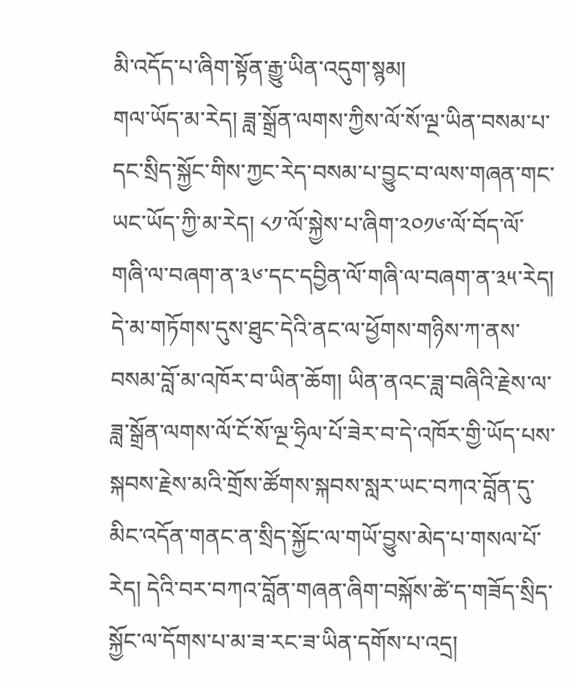མི་འདོད་པ་ཞིག་སྟོན་རྒྱུ་ཡིན་འདུག་སྙམ།
གལ་ཡོད་མ་རེད། ཟླ་སྒྲོན་ལགས་ཀྱིས་ལོ་སོ་ལྔ་ཡིན་བསམ་པ་དང་སྲིད་སྐྱོང་གིས་ཀྱང་རེད་བསམ་པ་བྱུང་བ་ལས་གཞན་གང་ཡང་ཡོད་ཀྱི་མ་རེད། ༨༡་ལོ་སྐྱེས་པ་ཞིག་༢༠༡༦་ལོ་བོད་ལོ་གཞི་ལ་བཞག་ན་༣༦་དང་དབྱིན་ལོ་གཞི་ལ་བཞག་ན་༣༥་རེད། དེ་མ་གཏོགས་དུས་ཐུང་དེའི་ནང་ལ་ཕྱོགས་གཉིས་ཀ་ནས་བསམ་བློ་མ་འཁོར་བ་ཡིན་ཆོག། ཡིན་ནའང་ཟླ་བཞིའི་རྗེས་ལ་ཟླ་སྒྲོན་ལགས་ལོ་ངོ་སོ་ལྔ་ཧྲིལ་པོ་ཟེར་བ་དེ་འཁོར་གྱི་ཡོད་པས་སྐབས་རྗེས་མའི་གྲོས་ཚོགས་སྐབས་སླར་ཡང་བཀའ་བློན་དུ་མིང་འདོན་གནང་ན་སྲིད་སྐྱོང་ལ་གཡོ་བྱུས་མེད་པ་གསལ་པོ་རེད། དེའི་བར་བཀའ་བློན་གཞན་ཞིག་བསྐོས་ཚེ་ད་གཟོད་སྲིད་སྐྱོང་ལ་དོགས་པ་མ་ཟ་རང་ཟ་ཡིན་དགོས་པ་འདྲ།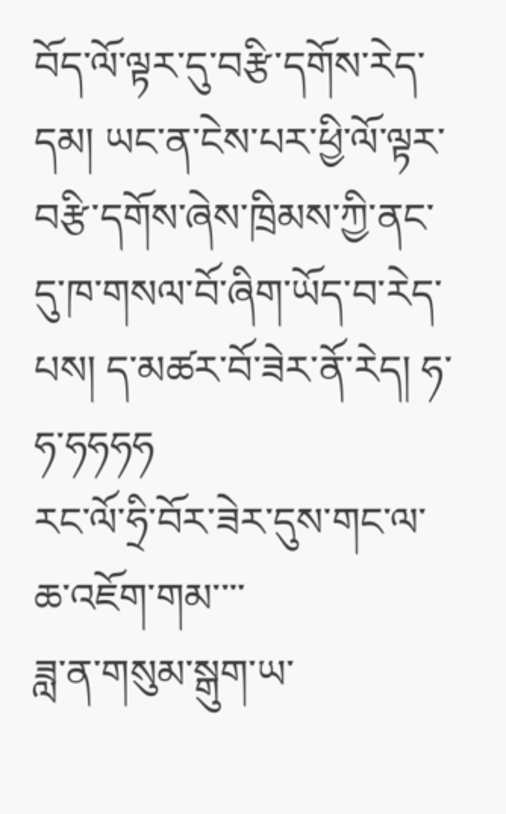བོད་ལོ་ལྟར་དུ་བརྩི་དགོས་རེད་དམ། ཡང་ན་ངེས་པར་ཕྱི་ལོ་ལྟར་བརྩི་དགོས་ཞེས་ཁྲིམས་ཀྱི་ནང་དུ་ཁ་གསལ་བོ་ཞིག་ཡོད་བ་རེད་པས། ད་མཚར་བོ་ཟེར་ནོ་རེད། ཧ་ཧ་ཧཧཧཧ
རང་ལོ་ཧྲི་བོར་ཟེར་དུས་གང་ལ་ཆ་འཇོག་གམ་་་་
ཟླ་ན་གསུམ་སྒུག་ཡ་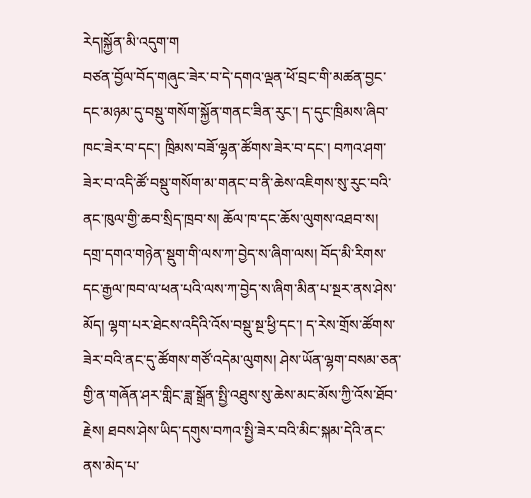རེད།སྐྱོན་མི་འདུག་ག
བཙན་བྱོལ་བོད་གཞུང་ཟེར་བ་དེ་དགའ་ལྡན་ཕོ་བྲང་གི་མཚན་བྱང་དང་མཉམ་དུ་བསྡུ་གསོག་སྐྱོན་གནང་ཟིན་རུང་། ད་དུང་ཁྲིམས་ཞིབ་ཁང་ཟེར་བ་དང་། ཁྲིམས་བཟོ་ལྷན་ཚོགས་ཟེར་བ་དང་། བཀའ་ཤག་ཟེར་བ་འདི་ཚོ་བསྡུ་གསོག་མ་གནང་བ་ནི་ཆེས་འཇིགས་སུ་རུང་བའི་ནང་ཁུལ་གྱི་ཆབ་སྲིད་ཁྲབ་ས། ཆོལ་ཁ་དང་ཆོས་ལུགས་འཐབ་ས། དགྲ་དགའ་གཉེན་སྡུག་གི་ལས་ཀ་བྱེད་ས་ཞིག་ལས། བོད་མི་རིགས་དང་རྒྱལ་ཁབ་ལ་ཕན་པའི་ལས་ཀ་བྱེད་ས་ཞིག་མིན་པ་སྔར་ནས་ཤེས་མོད། ལྷག་པར་ཐེངས་འདིའི་འོས་བསྡུ་སྔ་ཕྱི་དང་། ད་རེས་གྲོས་ཚོགས་ཟེར་བའི་ནང་དུ་ཚོགས་གཙོ་འདེམ་ལུགས། ཤེས་ཡོན་ལྷག་བསམ་ཅན་གྱི་ན་གཞོན་ཤར་གླིང་ཟླ་སྒྲོན་སྤྱི་འཐུས་སུ་ཆེས་མང་མོས་ཀྱི་འོས་ཐོབ་རྗེས། ཐབས་ཤེས་ཡིད་དགུས་བཀའ་སྤྱི་ཟེར་བའི་མིང་སྐམ་དེའི་ནང་ནས་མེད་པ་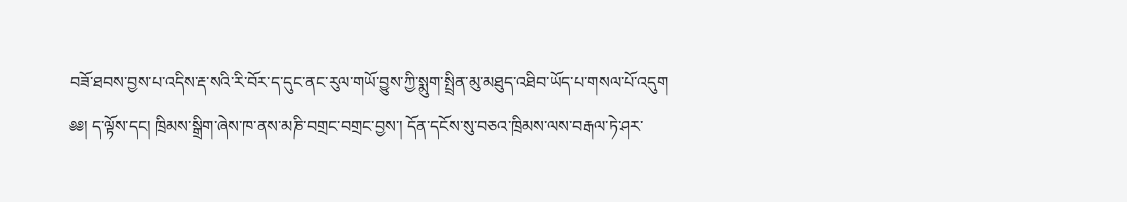བཟོ་ཐབས་བྱས་པ་འདིས་རྡ་སའི་རི་བོར་ད་དུང་ནང་རུལ་གཡོ་བྱུས་ཀྱི་སྨུག་སྤྲིན་མུ་མཐུད་འཐིབ་ཡོད་པ་གསལ་པོ་འདུག
༅༅། ད་ལྟོས་དང། ཁྲིམས་སྒྲིག་ཞེས་ཁ་ནས་མཎི་བགྲང་བགྲང་བྱས་། དོན་དངོས་སུ་བཅའ་ཁྲིམས་ལས་བརྒལ་ཏེ་ཤར་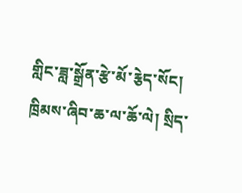གླིང་ཟླ་སྒྲོན་རྩེ་མོ་རྕེད་སོང།
ཁྲིམས་ཞིབ་ཆ་ལ་ཆོ་ལེ། སྲིད་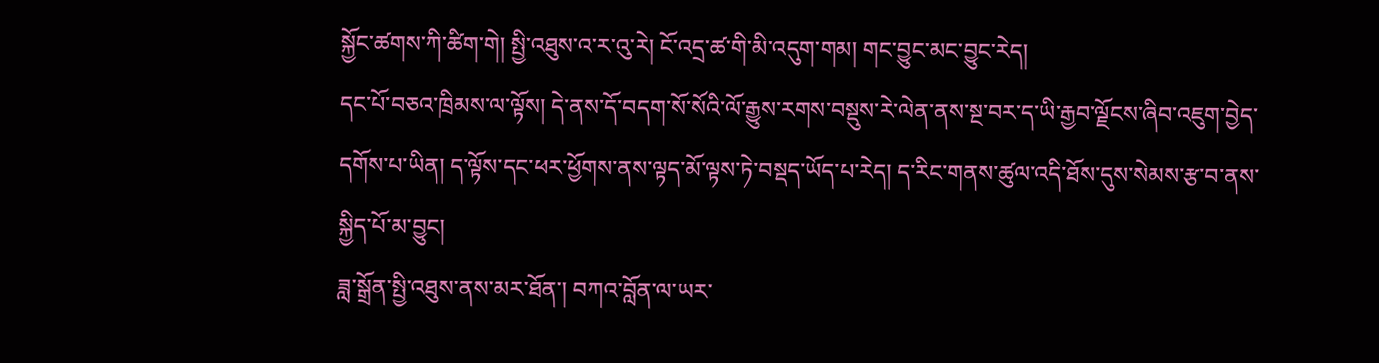སྐྱོང་ཚགས་ཀི་ཚིག་གེ། སྤྱི་འཐུས་འ་ར་འུ་རེ། ངོ་འདྲ་ཚ་གི་མི་འདུག་གམ། གང་བྱུང་མང་བྱུང་རེད།
དང་པོ་བཅའ་ཁྲིམས་ལ་ལྟོས། དེ་ནས་དོ་བདག་སོ་སོའི་ལོ་རྒྱུས་རགས་བསྡུས་རེ་ལེན་ནས་སྔ་བར་ད་ཡི་རྒྱབ་ལྗོངས་ཞིབ་འཇུག་བྱེད་དགོས་པ་ཡིན། ད་ལྟོས་དང་ཕར་ཕྱོགས་ནས་ལྟད་མོ་ལྟས་ཏེ་བསྡད་ཡོད་པ་རེད། ད་རིང་གནས་ཚུལ་འདི་ཐོས་དུས་སེམས་རྩ་བ་ནས་སྐྱིད་པོ་མ་བྱུང།
ཟླ་སྒྲོན་སྤྱི་འཐུས་ནས་མར་ཐོན་། བཀའ་བློན་ལ་ཡར་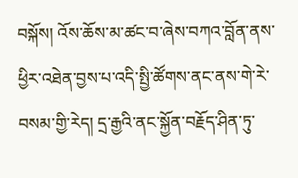བསྐོས། འོས་ཆོས་མ་ཚང་བ་ཞེས་བཀའ་བློན་ནས་ཕྱིར་འཐེན་བྱས་པ་འདི་སྤྱི་ཚོགས་ནང་ནས་གེ་རེ་བསམ་གྱི་རེད། དྲ་རྒྱའི་ནང་སྐྱོན་བརྗོད་ཤིན་ཏུ་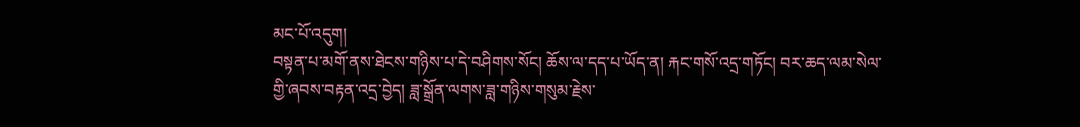མང་པོ་འདུག།
བསྟན་པ་མགོ་ནས་ཐེངས་གཉིས་པ་དེ་བཤིགས་སོང། ཆོས་ལ་དད་པ་ཡོད་ན། རྐང་གསོ་འདྲ་གཏོང། བར་ཆད་ལམ་སེལ་གྱི་ཞབས་བརྟན་འདྲ་བྱེད། ཟླ་སྒྲོན་ལགས་ཟླ་གཉིས་གསུམ་རྗེས་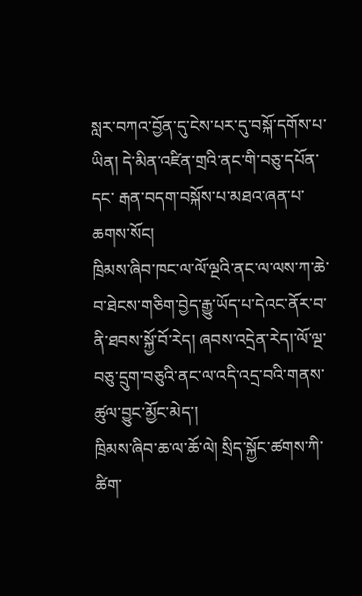སླར་བཀའ་བྱོན་དུ་ངེས་པར་དུ་བསྐོ་དགོས་པ་ཡིན། དེ་མིན་འཛིན་གྲའི་ནང་གི་བཅུ་དཔོན་དང་ རྒན་བདག་བསྐོས་པ་མཐའ་ཞན་པ་ཆགས་སོང།
ཁྲིམས་ཞིབ་ཁང་ལ་ལོ་ལྔའི་ནང་ལ་ལས་ཀ་ཆེ་བ་ཐེངས་གཅིག་བྱེད་རྒྱུ་ཡོད་པ་དེའང་ནོར་བ་ནི་ཐབས་སྐྱོ་བོ་རེད། ཞབས་འདྲེན་རེད།་ལོ་ལྔ་བཅུ་དྲུག་བཅུའི་ནང་ལ་འདི་འདྲ་བའི་གནས་ཚུལ་བྱུང་མྱོང་མེད་།
ཁྲིམས་ཞིབ་ཆ་ལ་ཆོ་ལེ། སྲིད་སྐྱོང་ཚགས་ཀི་ཚིག་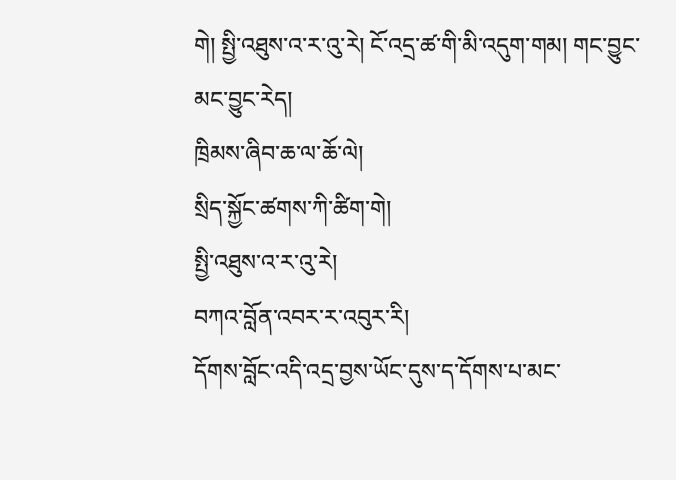གེ། སྤྱི་འཐུས་འ་ར་འུ་རེ། ངོ་འདྲ་ཚ་གི་མི་འདུག་གམ། གང་བྱུང་མང་བྱུང་རེད།
ཁྲིམས་ཞིབ་ཆ་ལ་ཆོ་ལེ།
སྲིད་སྐྱོང་ཚགས་ཀི་ཚིག་གེ།
སྤྱི་འཐུས་འ་ར་འུ་རེ།
བཀའ་བློན་འབར་ར་འབུར་རི།
དོགས་བློང་འདི་འདྲ་བྱས་ཡོང་དུས་ད་དོགས་པ་མང་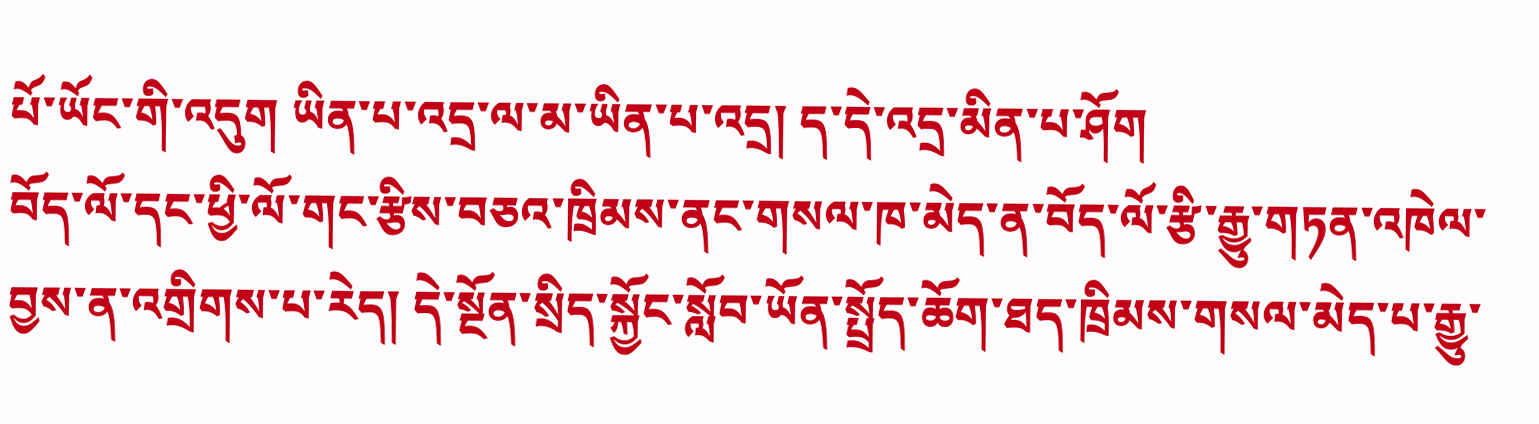པོ་ཡོང་གི་འདུག ཡིན་པ་འདྲ་ལ་མ་ཡིན་པ་འདྲ། ད་དེ་འདྲ་མིན་པ་ཤོག
བོད་ལོ་དང་ཕྱི་ལོ་གང་རྩིས་བཅའ་ཁྲིམས་ནང་གསལ་ཁ་མེད་ན་བོད་ལོ་རྩི་རྒྱུ་གཏན་འཁེལ་བྱས་ན་འགྲིགས་པ་རེད། དེ་སྔོན་སྲིད་སྐྱོང་སློབ་ཡོན་སྤྲོད་ཆོག་ཐད་ཁྲིམས་གསལ་མེད་པ་རྒྱུ་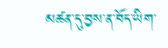མཚན་དུ་བྱས་ན་བོད་ཡིག་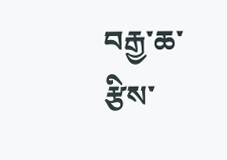བརྒྱ་ཆ་རྩིས་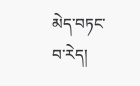མེད་བཏང་བ་རེད།